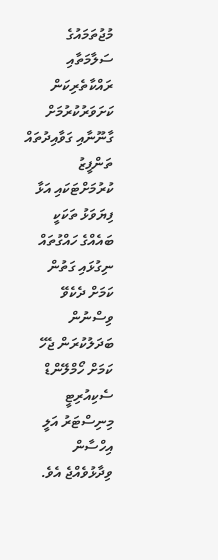މުޖުތަމައުގެ ސަލާމަތާއި ރައްކާތެރިކަން ކަށަވަރުކުރުމަށް ގާނޫނާއި ގަވާއިދުތައް ތަންފީޒު ކުރުމަށްޓަކައި އަޅާ ފިޔަވަޅު ތަކަކީ ބައެއްގެ ހައްގުތައް ނިގުޅައި ގަތުން ކަމަށް ދެކެވޭ ވިސްނުން ބަދަލުކުރަން ޖެހޭ ކަމަށް ހޯމްލޭންޑް ސެކިއުރިޓީ މިނިސްޓަރު އަލީ އިހްސާން ވިދާޅުވެއްޖެ އެވެ.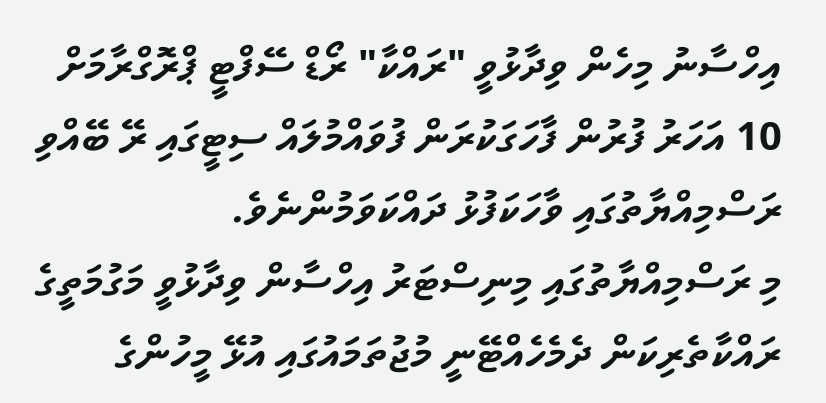އިހްސާނު މިހެން ވިދާޅުވީ "ރައްކާ" ރޯޑް ސޭފްޓީ ޕްރޮގްރާމަށް 10 އަހަރު ފުރުން ފާހަގަކުރަން ފުވައްމުލައް ސިޓީގައި ރޭ ބޭއްވި ރަސްމިއްޔާތުގައި ވާހަކަފުޅު ދައްކަވަމުންނެވެ.
މި ރަސްމިއްޔާތުގައި މިނިސްޓަރު އިހްސާން ވިދާޅުވީ މަގުމަތީގެ ރައްކާތެރިކަން ދެމެހެއްޓޭނީ މުޖުތަމައުގައި އުޅޭ މީހުންގެ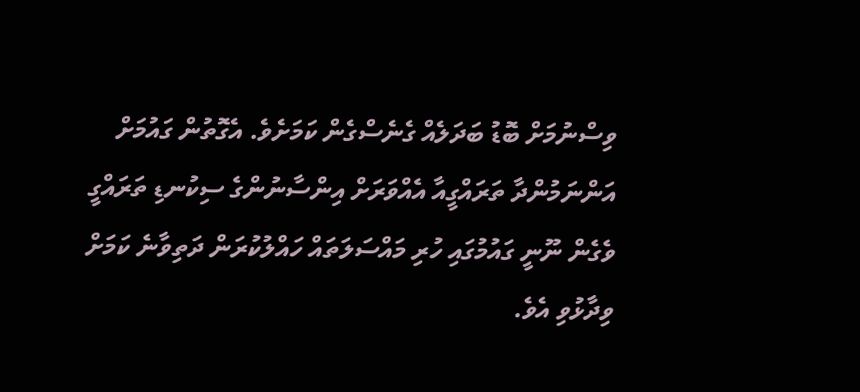ވިސްނުމަށް ބޮޑު ބަދަލެއް ގެނެސްގެން ކަމަށެވެ. އެގޮތުން ގައުމަށް އަންނަމުންދާ ތަރައްގީއާ އެއްވަރަށް އިންސާނުންގެ ސިކުނޑި ތަރައްގީ ވެގެން ނޫނީ ގައުމުގައި ހުރި މައްސަލަތައް ހައްލުކުރަން ދަތިވާނެ ކަމަށް ވިދާޅުވި އެވެ.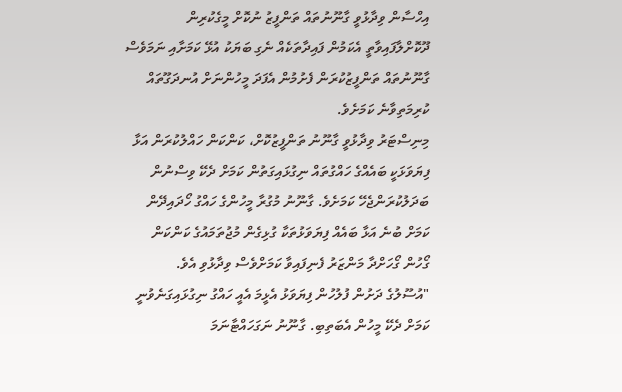އިހްސާން ވިދާޅުވީ ގާނޫނުތައް ތަންފީޒު ނުކޮށް މީގެކުރިން ދޫކޮށްލާފައިވާތީ އެކަމުން ފައިދާތަކެއް ނެގި ބަޔަކު އުޅޭ ކަމަށާއި ނަމަވެސް ގާނޫނުތައް ތަންފީޒުކުރަން ފެށުމުން އެފަދަ މީހުންނަށް އުނދަގޫތައް ކުރިމަތިވާނެ ކަމަށެވެ.
މިނިސްޓަރު ވިދާޅުވީ ގާނޫނު ތަންފީޒުކޮށް، ކަންކަން ހައްލުކުރަން އަޅާ ފިޔަވަޅަކީ ބައެއްގެ ހައްގުތައް ނިގުޅައިގަތުން ކަމަށް ދެކޭ ވިސްނުން ބަދަލުކުރަންޖެހޭ ކަމަށެވެ. ގާނޫނު މުގުރާ މީހުންގެ ހައްގު ހޯދައިދޭން ކަމަށް ބުނެ އަޅާ ބައެއް ފިޔަވަޅުތަކާ ގުޅިގެން މުޖުތަމައުގެ ކަންކަން ގޯހުން ގޯހަށްދާ މަންޒަރު ފެނިފައިވާ ކަމަށްވެސް ވިދާޅުވި އެވެ.
"އުސޫލުގެ ދަށުން ފުލުހުން ފިޔަވަޅު އެޅީމަ އެއީ ހައްގު ނިގުޅައިގަނެވުނީ ކަމަށް ދެކޭ މީހުން އެބަތިބި. ގާނޫނު ނަގަހައްޓާނަމަ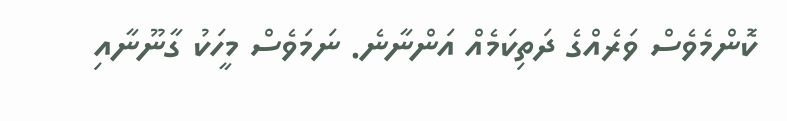ކޮންމެވެސް ވަރެއްގެ ދަތިކަމެއް އަންނާނެ. ނަމަވެސް މީހަކު ގާނޫނާއި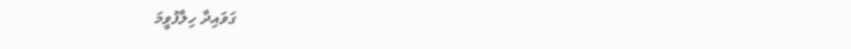ގަވައިދާ ހިލާފުވީމަ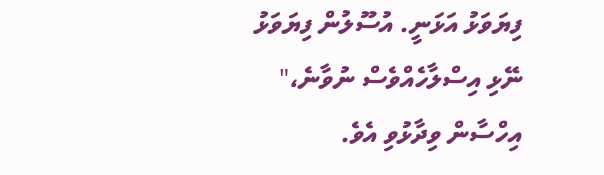ފިޔަވަޅު އަޅަނީ. އުސޫލުން ފިޔަވަޅު ނޭޅި އިސްލާހެއްވެސް ނުވާނެ،" އިހްސާން ވިދާޅުވި އެވެ.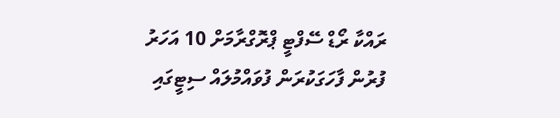ރައްކާ ރޯޑް ސޭފްޓީ ޕްރޮގްރާމަށް 10 އަހަރު ފުރުން ފާހަގަކުރަން ފުވައްމުލައް ސިޓީގައި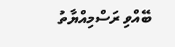ބޭއްވި ރަސްމިއްޔާތު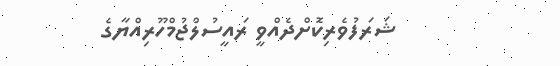ޝަރަފުވެރިކޮށްދެއްވީ ރައީސުލްޖުމްހޫރިއްޔާގެ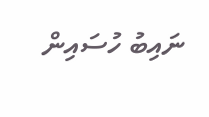ނައިބު ހުސައިން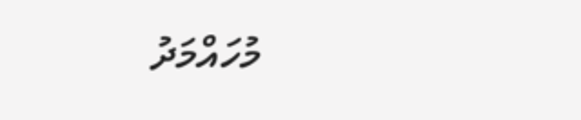މުހައްމަދު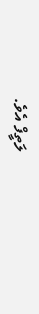ލަތީފް އެވެ.